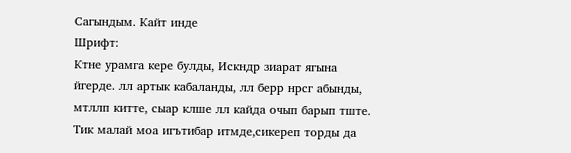Сагындым. Кайт инде
Шрифт:
Ктне урамга кере булды, Искндр зиарат ягына йгерде. лл артык кабаланды, лл берр нрсг абынды, мтллп китте, сыар клше лл кайда очып барып тште. Тик малай моа игътибар итмде,сикереп торды да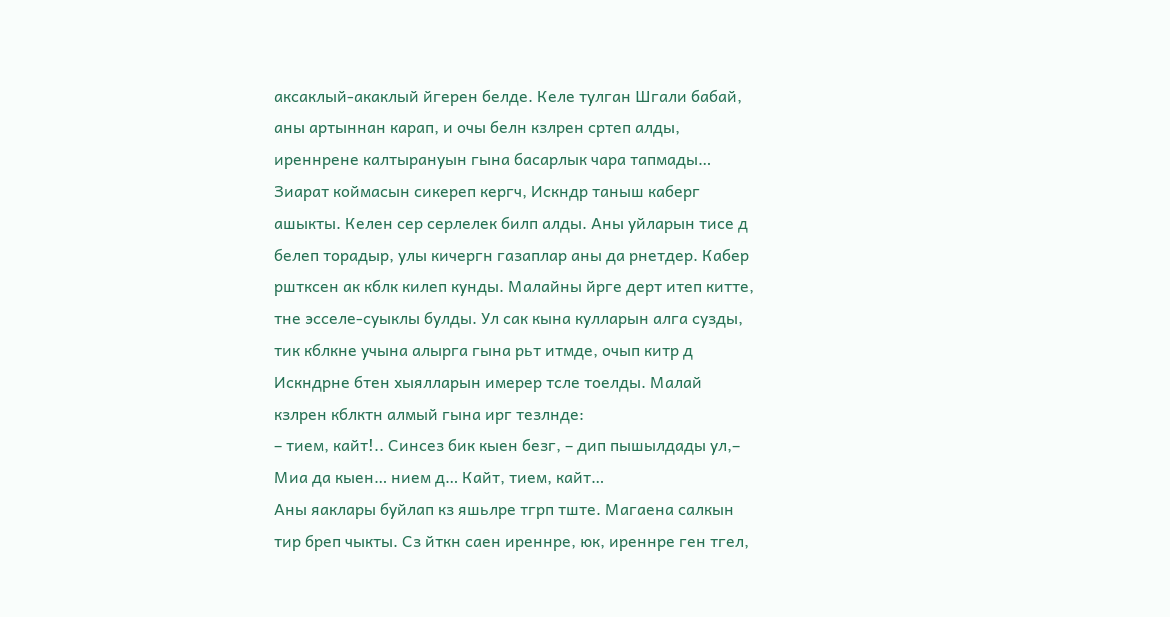аксаклый-акаклый йгерен белде. Келе тулган Шгали бабай, аны артыннан карап, и очы белн кзлрен сртеп алды, иреннрене калтырануын гына басарлык чара тапмады…
Зиарат коймасын сикереп кергч, Искндр таныш каберг ашыкты. Келен сер серлелек билп алды. Аны уйларын тисе д белеп торадыр, улы кичергн газаплар аны да рнетдер. Кабер рштксен ак кблк килеп кунды. Малайны йрге дерт итеп китте, тне эсселе-суыклы булды. Ул сак кына кулларын алга сузды, тик кблкне учына алырга гына рьт итмде, очып китр д Искндрне бтен хыялларын имерер тсле тоелды. Малай кзлрен кблктн алмый гына ирг тезлнде:
– тием, кайт!.. Синсез бик кыен безг, – дип пышылдады ул,– Миа да кыен… нием д… Кайт, тием, кайт…
Аны яаклары буйлап кз яшьлре тгрп тште. Магаена салкын тир бреп чыкты. Сз йткн саен иреннре, юк, иреннре ген тгел,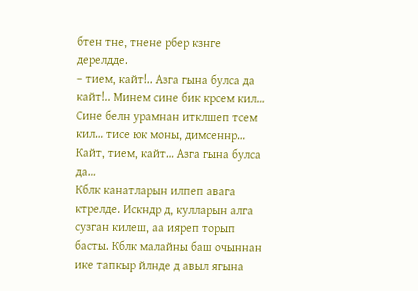бтен тне, тнене рбер кзнге дерелдде.
– тием, кайт!.. Азга гына булса да кайт!.. Минем сине бик крсем кил… Сине белн урамнан итклшеп тсем кил… тисе юк моны, димсеннр… Кайт, тием, кайт… Азга гына булса да…
Кблк канатларын илпеп авага ктрелде. Искндр д, кулларын алга сузган килеш, аа ияреп торып басты. Кблк малайны баш очыннан ике тапкыр йлнде д авыл ягына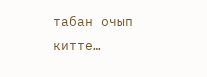табан очып китте…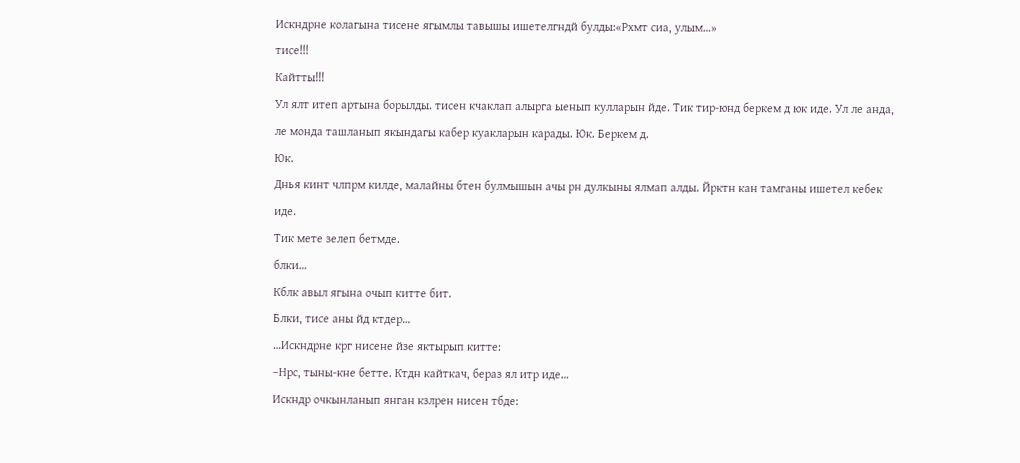Искндрне колагына тисене ягымлы тавышы ишетелгндй булды:«Рхмт сиа, улым…»
тисе!!!
Кайтты!!!
Ул ялт итеп артына борылды. тисен кчаклап алырга ыенып кулларын йде. Тик тир-юнд беркем д юк иде. Ул ле анда, ле монда ташланып якындагы кабер куакларын карады. Юк. Беркем д.
Юк.
Днья кинт члпрм килде, малайны бтен булмышын ачы рн дулкыны ялмап алды. Йрктн кан тамганы ишетел кебек иде.
Тик мете зелеп бетмде.
блки…
Кблк авыл ягына очып китте бит.
Блки, тисе аны йд ктдер…
…Искндрне крг нисене йзе яктырып китте:
–Нрс, тыны-кне бетте. Ктдн кайткач, бераз ял итр иде…
Искндр очкынланып янган кзлрен нисен тбде: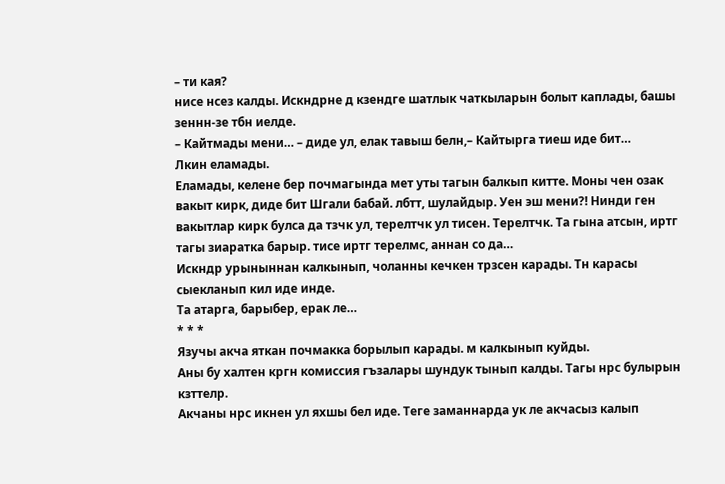– ти кая?
нисе нсез калды. Искндрне д кзендге шатлык чаткыларын болыт каплады, башы зеннн-зе тбн иелде.
– Кайтмады мени… – диде ул, елак тавыш белн,– Кайтырга тиеш иде бит…
Лкин еламады.
Еламады, келене бер почмагында мет уты тагын балкып китте. Моны чен озак вакыт кирк, диде бит Шгали бабай. лбтт, шулайдыр. Уен эш мени?! Нинди ген вакытлар кирк булса да тзчк ул, терелтчк ул тисен. Терелтчк. Та гына атсын, иртг тагы зиаратка барыр. тисе иртг терелмс, аннан со да…
Искндр урыныннан калкынып, чоланны кечкен трзсен карады. Тн карасы сыекланып кил иде инде.
Та атарга, барыбер, ерак ле…
* * *
Язучы акча яткан почмакка борылып карады. м калкынып куйды.
Аны бу халтен кргн комиссия гъзалары шундук тынып калды. Тагы нрс булырын кзттелр.
Акчаны нрс икнен ул яхшы бел иде. Теге заманнарда ук ле акчасыз калып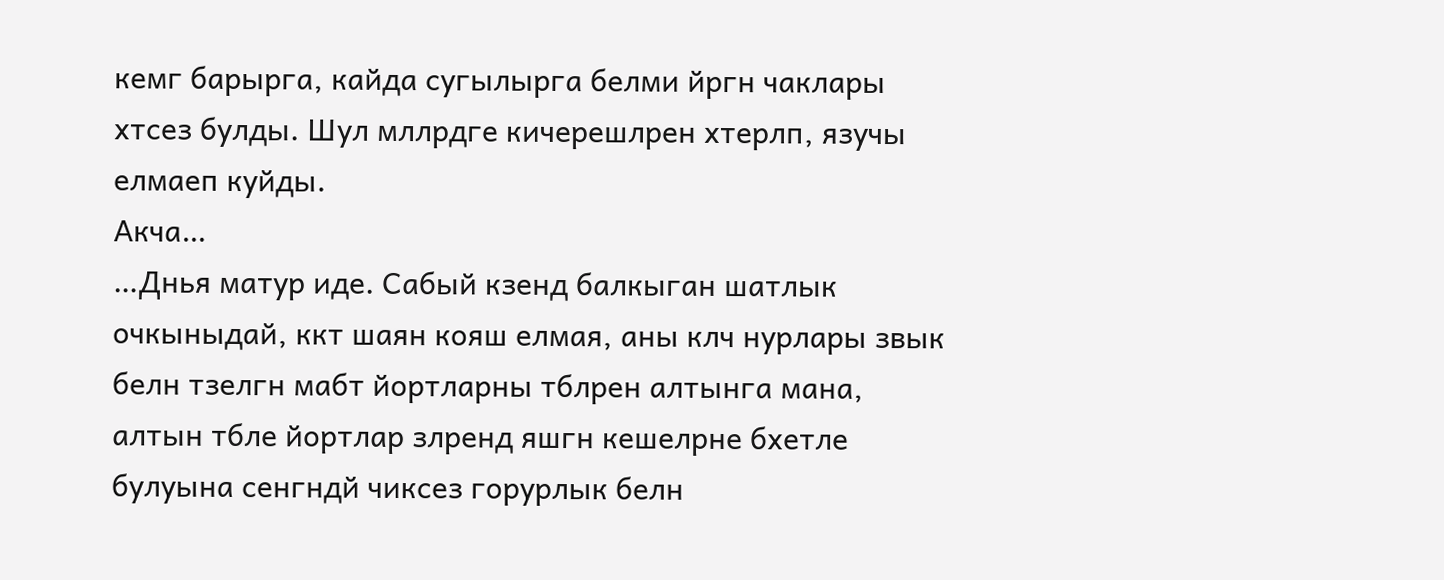кемг барырга, кайда сугылырга белми йргн чаклары хтсез булды. Шул мллрдге кичерешлрен хтерлп, язучы елмаеп куйды.
Акча…
…Днья матур иде. Сабый кзенд балкыган шатлык очкыныдай, ккт шаян кояш елмая, аны клч нурлары звык белн тзелгн мабт йортларны тблрен алтынга мана, алтын тбле йортлар злренд яшгн кешелрне бхетле булуына сенгндй чиксез горурлык белн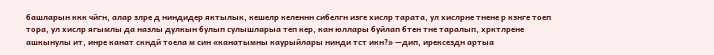башларын ккк чйгн, алар злре д ниндидер яктылык, кешелр келеннн сибелгн изге хислр тарата, ул хислрне тнене р кзнге тоеп тора, ул хислр ягымлы да назлы дулкын булып сулышларыа теп кер, кан юллары буйлап бтен тне таралып, хрктлрене ашкынулы ит, инре канат скндй тоела м син «канатымны каурыйлары нинди тст икн?» —дип, ирексездн артыа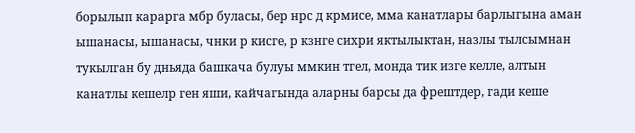борылып карарга мбр буласы, бер нрс д крмисе, мма канатлары барлыгына аман ышанасы, ышанасы, чнки р кисге, р кзнге сихри яктылыктан, назлы тылсымнан тукылган бу дньяда башкача булуы ммкин тгел, монда тик изге келле, алтын канатлы кешелр ген яши, кайчагында аларны барсы да фрештдер, гади кеше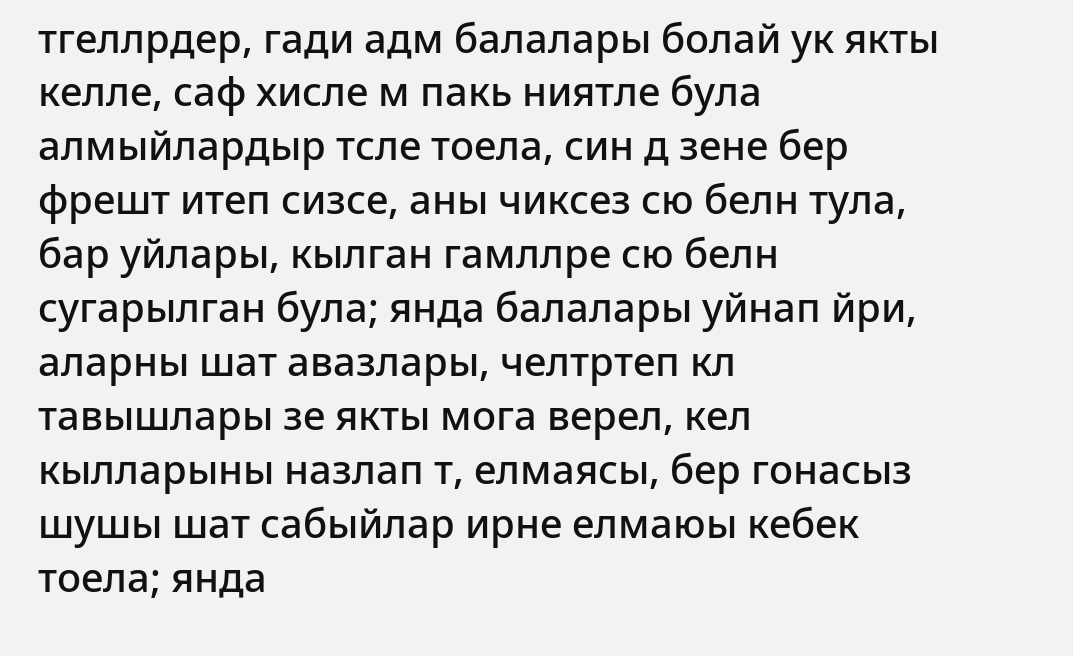тгеллрдер, гади адм балалары болай ук якты келле, саф хисле м пакь ниятле була алмыйлардыр тсле тоела, син д зене бер фрешт итеп сизсе, аны чиксез сю белн тула, бар уйлары, кылган гамллре сю белн сугарылган була; янда балалары уйнап йри, аларны шат авазлары, челтртеп кл тавышлары зе якты мога верел, кел кылларыны назлап т, елмаясы, бер гонасыз шушы шат сабыйлар ирне елмаюы кебек тоела; янда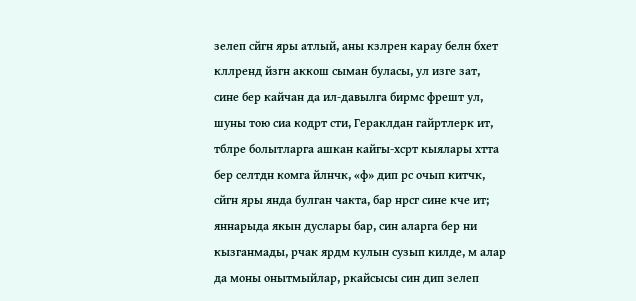зелеп сйгн яры атлый, аны кзлрен карау белн бхет кллренд йзгн аккош сыман буласы, ул изге зат, сине бер кайчан да ил-давылга бирмс фрешт ул, шуны тою сиа кодрт сти, Гераклдан гайртлерк ит, тблре болытларга ашкан кайгы-хсрт кыялары хтта бер селтдн комга йлнчк, «ф» дип рс очып китчк, сйгн яры янда булган чакта, бар нрсг сине кче ит; яннарыда якын дуслары бар, син аларга бер ни кызганмады, рчак ярдм кулын сузып килде, м алар да моны онытмыйлар, ркайсысы син дип зелеп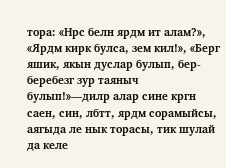тора: «Нрс белн ярдм ит алам?», «Ярдм кирк булса, зем кил!», «Берг яшик, якын дуслар булып, бер-беребезг зур таяныч булып!»—дилр алар сине кргн саен, син, лбтт, ярдм сорамыйсы, аягыда ле нык торасы, тик шулай да келе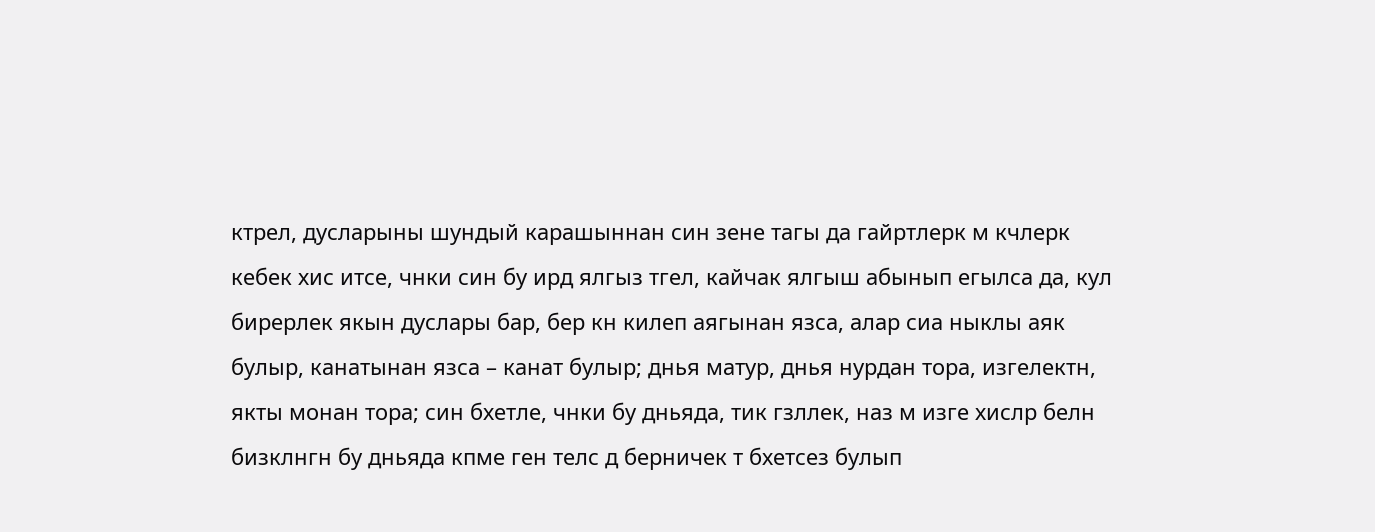ктрел, дусларыны шундый карашыннан син зене тагы да гайртлерк м кчлерк кебек хис итсе, чнки син бу ирд ялгыз тгел, кайчак ялгыш абынып егылса да, кул бирерлек якын дуслары бар, бер кн килеп аягынан язса, алар сиа ныклы аяк булыр, канатынан язса – канат булыр; днья матур, днья нурдан тора, изгелектн, якты монан тора; син бхетле, чнки бу дньяда, тик гзллек, наз м изге хислр белн бизклнгн бу дньяда кпме ген телс д берничек т бхетсез булып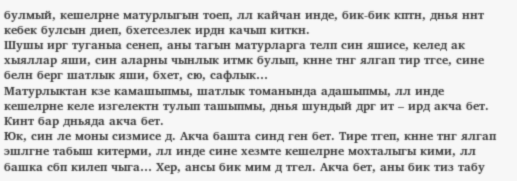булмый, кешелрне матурлыгын тоеп, лл кайчан инде, бик-бик кптн, днья ннт кебек булсын диеп, бхетсезлек ирдн качып киткн.
Шушы ирг туганыа сенеп, аны тагын матурларга телп син яшисе, келед ак хыяллар яши, син аларны чынлык итмк булып, кнне тнг ялгап тир тгсе, сине белн берг шатлык яши, бхет, сю, сафлык…
Матурлыктан кзе камашыпмы, шатлык томанында адашыпмы, лл инде кешелрне келе изгелектн тулып ташыпмы, днья шундый дрг ит – ирд акча бет.
Кинт бар дньяда акча бет.
Юк, син ле моны сизмисе д. Акча башта синд ген бет. Тире тгеп, кнне тнг ялгап эшлгне табыш китерми, лл инде сине хезмте кешелрне мохталыгы кими, лл башка сбп килеп чыга… Хер, ансы бик мим д тгел. Акча бет, аны бик тиз табу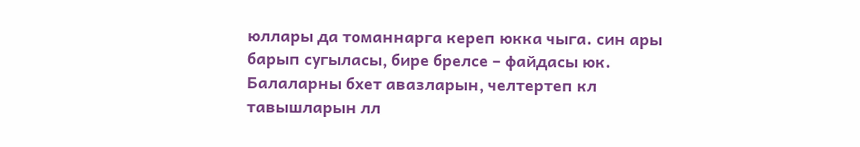юллары да томаннарга кереп юкка чыга. син ары барып сугыласы, бире брелсе – файдасы юк. Балаларны бхет авазларын, челтертеп кл тавышларын лл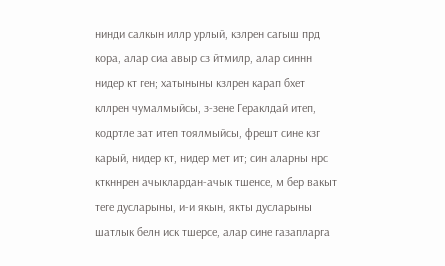нинди салкын иллр урлый, кзлрен сагыш прд кора, алар сиа авыр сз йтмилр, алар синнн нидер кт ген; хатыныны кзлрен карап бхет кллрен чумалмыйсы, з-зене Гераклдай итеп, кодртле зат итеп тоялмыйсы, фрешт сине кзг карый, нидер кт, нидер мет ит; син аларны нрс кткннрен ачыклардан-ачык тшенсе, м бер вакыт теге дусларыны, и-и якын, якты дусларыны шатлык белн иск тшерсе, алар сине газапларга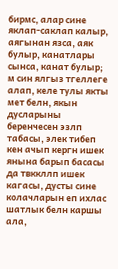бирмс, алар сине яклап-саклап калыр, аягынан язса, аяк булыр, канатлары сынса, канат булыр; м син ялгыз тгеллеге алап, келе тулы якты мет белн, якын дусларыны беренчесен эзлп табасы, элек тибеп кен ачып кергн ишек янына барып басасы да твккллп ишек кагасы, дусты сине колачларын еп ихлас шатлык белн каршы ала,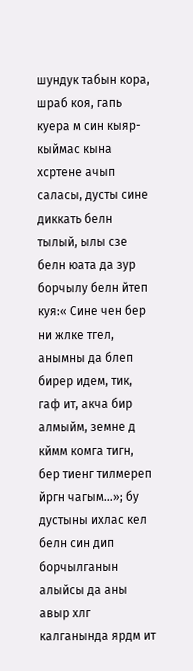шундук табын кора, шраб коя, гапь куера м син кыяр-кыймас кына хсртене ачып саласы, дусты сине диккать белн тылый, ылы сзе белн юата да зур борчылу белн йтеп куя:« Сине чен бер ни жлке тгел, анымны да блеп бирер идем, тик, гаф ит, акча бир алмыйм, земне д кймм комга тигн, бер тиенг тилмереп йргн чагым…»; бу дустыны ихлас кел белн син дип борчылганын алыйсы да аны авыр хлг калганында ярдм ит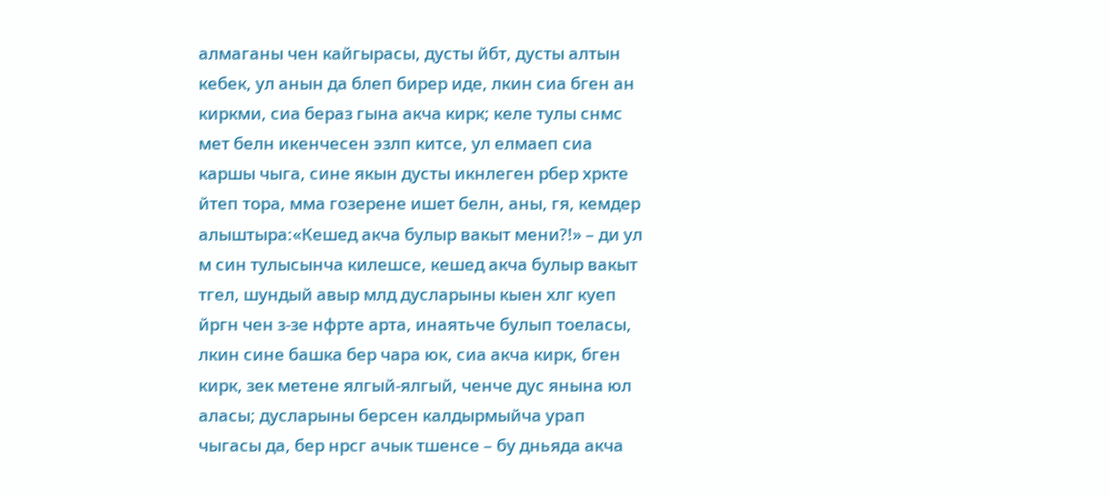алмаганы чен кайгырасы, дусты йбт, дусты алтын кебек, ул анын да блеп бирер иде, лкин сиа бген ан киркми, сиа бераз гына акча кирк; келе тулы снмс мет белн икенчесен эзлп китсе, ул елмаеп сиа каршы чыга, сине якын дусты икнлеген рбер хркте йтеп тора, мма гозерене ишет белн, аны, гя, кемдер алыштыра:«Кешед акча булыр вакыт мени?!» – ди ул м син тулысынча килешсе, кешед акча булыр вакыт тгел, шундый авыр млд дусларыны кыен хлг куеп йргн чен з-зе нфрте арта, инаятьче булып тоеласы, лкин сине башка бер чара юк, сиа акча кирк, бген кирк, зек метене ялгый-ялгый, ченче дус янына юл аласы; дусларыны берсен калдырмыйча урап чыгасы да, бер нрсг ачык тшенсе – бу дньяда акча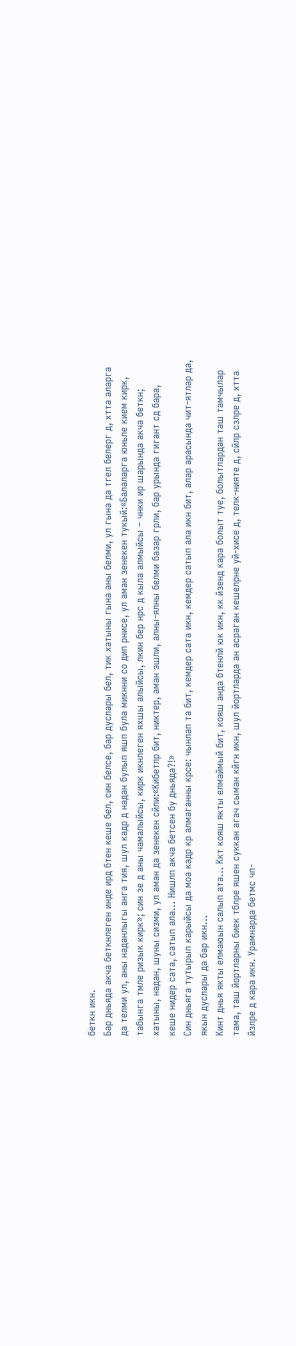беткн икн.
Бар дньяда акча беткнлеген инде ирд бтен кеше бел, син белсе, бар дуслары бел, тик хатыны гына аны белми, ул гына да тгел белерг д, хтта аларга да телми ул, аны наданлыгы анга тия, шул кадр д надан булып яшп була микнни со дип рнисе, ул аман зенекен тукый:«Балаларга юньле кием кирк, табынга тмле ризык кирк»; син зе д аны чамалыйсы, кирк икнлеген яхшы алыйсы, лкин бер нрс д кыла алмыйсы – чнки ир шарында акча беткн; хатыны, надан, шуны сизми, ул аман да зенекен сйли:«Кибетлр бит, никтер, аман эшли, алны-ялны белми базар грли, бар урында гигант сд бара, кеше нидер сата, сатып ала… Нишлп акча бетсен бу дньяда?!»
Син дньяга тутырып карыйсы да моа кадр кр алмаганны крсе: чынлап та бит, кемдер сата икн, кемдер сатып ала икн бит, алар арасында чит-ятлар да, якын дуслары да бар икн…
Кинт днья якты елмаюын салып ата… Ккт кояш якты елмаймый бит, кояш анда бтенлй юк икн, кк йзенд кара болыт туе, болытлардан таш тамчылар тама, таш йортларны биек тблре яшен суккан агач сыман кйгн икн, шул йортларда ан асраган кешелрне уй-хисе д, телк-нияте д, сйлр сзлре д, хтта йзлре д кара икн. Урамнарда бетмс чп-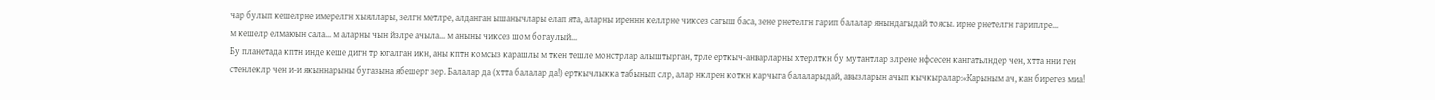чар булып кешелрне имерелгн хыяллары, зелгн метлре, алданган ышанычлары елап ята, аларны иреннн келлрне чиксез сагыш баса, зене рнетелгн гарип балалар янындагыдай тоясы. ирне рнетелгн гариплре…
м кешелр елмаюын сала… м аларны чын йзлре ачыла… м аныны чиксез шом богаулый…
Бу планетада кптн инде кеше дигн тр югалган икн, аны кптн комсыз карашлы м ткен тешле монстрлар алыштырган, трле ерткыч-анварларны хтерлткн бу мутантлар злрене нфсесен кангатьлндер чен, хтта нни ген стенлеклр чен и-и якыннарыны бугазына ябешерг зер. Балалар да (хтта балалар да!) ерткычлыкка табынып слр, алар нклрен коткн карчыга балаларыдай, авызларын ачып кычкыралар:«Карыным ач, кан бирегез миа!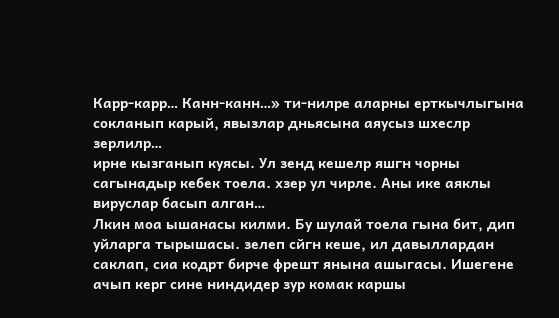Карр-карр… Канн-канн…» ти-нилре аларны ерткычлыгына сокланып карый, явызлар дньясына аяусыз шхеслр зерлилр…
ирне кызганып куясы. Ул зенд кешелр яшгн чорны сагынадыр кебек тоела. хзер ул чирле. Аны ике аяклы вируслар басып алган…
Лкин моа ышанасы килми. Бу шулай тоела гына бит, дип уйларга тырышасы. зелеп сйгн кеше, ил давыллардан саклап, сиа кодрт бирче фрешт янына ашыгасы. Ишегене ачып керг сине ниндидер зур комак каршы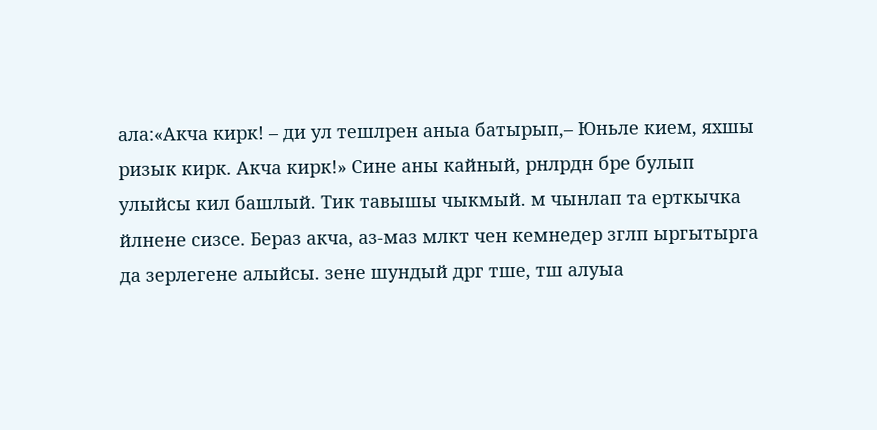ала:«Акча кирк! – ди ул тешлрен аныа батырып,– Юньле кием, яхшы ризык кирк. Акча кирк!» Сине аны кайный, рнлрдн бре булып улыйсы кил башлый. Тик тавышы чыкмый. м чынлап та ерткычка йлнене сизсе. Бераз акча, аз-маз млкт чен кемнедер зглп ыргытырга да зерлегене алыйсы. зене шундый дрг тше, тш алуыа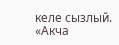келе сызлый. «Акча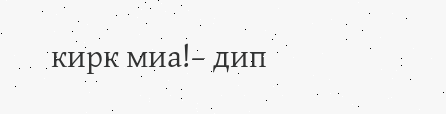кирк миа!– дип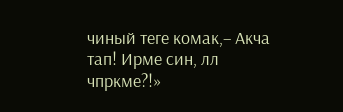чиный теге комак,– Акча тап! Ирме син, лл чпркме?!»